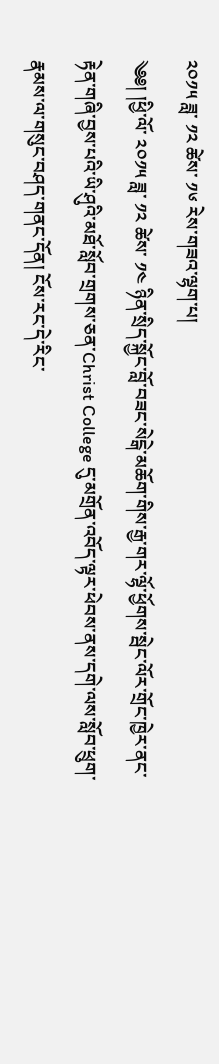༢༠༡༥ ཟླ་ ༡༢ ཚེས་ ༡༦ རེས་གཟའ་ལྷག་པ།
༄༅། །ཕྱི་ལོ་ ༢༠༡༥ ཟླ་ ༡༢ ཚེས་ ༡༤ ཉིན་སྲིད་སྐྱོང་བློ་བཟང་སེངྒེ་མཆོག་གིས་རྒྱ་གར་ལྷོ་ཕྱོགས་སྦེང་ལོར་གྲོང་ཁྱེར་ནང་རྟེན་གཞི་བྱས་པའི་ཡི་ཤུའི་མཐོ་སློབ་གྲགས་ཅན་Christ College དུ་མགྲོན་འབོད་ལྟར་ཕེབས་ནས་དགེ་ལས་སློབ་ཕྲུག་རྣམས་ལ་གསུང་བཤད་གནང་དོན། ངོས་རང་དེ་རིང་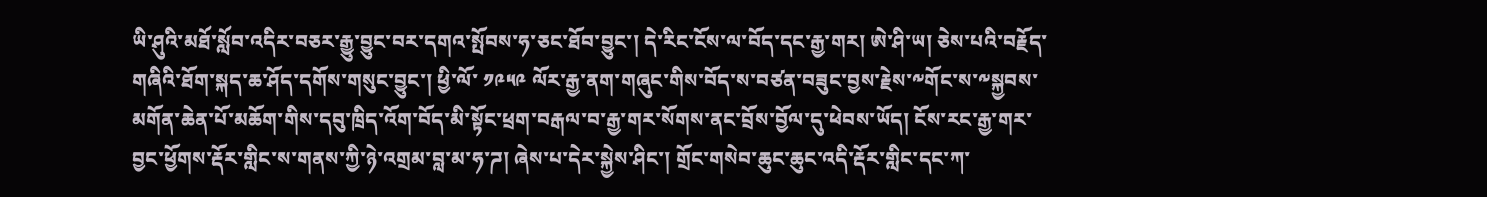ཡི་ཤུའི་མཐོ་སློབ་འདིར་བཅར་རྒྱུ་བྱུང་བར་དགའ་སྤོབས་ཧ་ཅང་ཐོབ་བྱུང་། དེ་རིང་ངོས་ལ་བོད་དང་རྒྱ་གར། ཨེ་ཤི་ཡ། ཅེས་པའི་བརྗོད་གཞིའི་ཐོག་སྐད་ཆ་ཤོད་དགོས་གསུང་བྱུང་། ཕྱི་ལོ་ ༡༩༥༩ ལོར་རྒྱ་ནག་གཞུང་གིས་བོད་ས་བཙན་བཟུང་བྱས་རྗེས་༸གོང་ས་༸སྐྱབས་མགོན་ཆེན་པོ་མཆོག་གིས་དབུ་ཁྲིད་འོག་བོད་མི་སྟོང་ཕྲག་བརྒལ་བ་རྒྱ་གར་སོགས་ནང་བྲོས་བྱོལ་དུ་ཕེབས་ཡོད། ངོས་རང་རྒྱ་གར་བྱང་ཕྱོགས་རྡོར་གླིང་ས་གནས་ཀྱི་ཉེ་འགྲམ་བླ་མ་ཧ་ཌ། ཞེས་པ་དེར་སྐྱེས་ཤིང་། གྲོང་གསེབ་ཆུང་ཆུང་འདི་རྡོར་གླིང་དང་ཀ་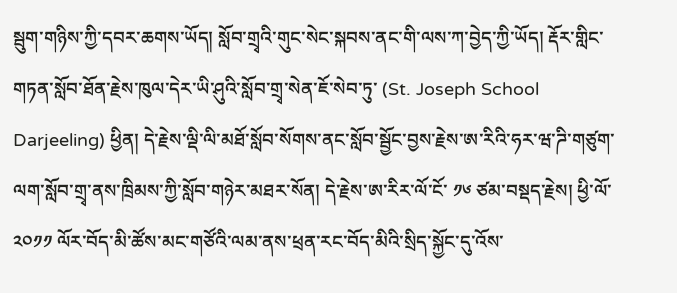སྦུག་གཉིས་ཀྱི་དབར་ཆགས་ཡོད། སློབ་གྲྭའི་གུང་སེང་སྐབས་ནང་གི་ལས་ཀ་བྱེད་ཀྱི་ཡོད། རྡོར་གླིང་གཏན་སློབ་ཐོན་རྗེས་ཁུལ་དེར་ཡི་ཤུའི་སློབ་གྲྭ་སེན་ཇོ་སེབ་ཏུ་ (St. Joseph School Darjeeling) ཕྱིན། དེ་རྗེས་ལྡི་ལི་མཐོ་སློབ་སོགས་ནང་སློབ་སྦྱོང་བྱས་རྗེས་ཨ་རིའི་ཧར་ཝ་ཌི་གཙུག་ལག་སློབ་གྲྭ་ནས་ཁྲིམས་ཀྱི་སློབ་གཉེར་མཐར་སོན། དེ་རྗེས་ཨ་རིར་ལོ་ངོ་ ༡༦ ཙམ་བསྡད་རྗེས། ཕྱི་ལོ་ ༢༠༡༡ ལོར་བོད་མི་ཚོས་མང་གཙོའི་ལམ་ནས་ཕྲན་རང་བོད་མིའི་སྲིད་སྐྱོང་དུ་འོས་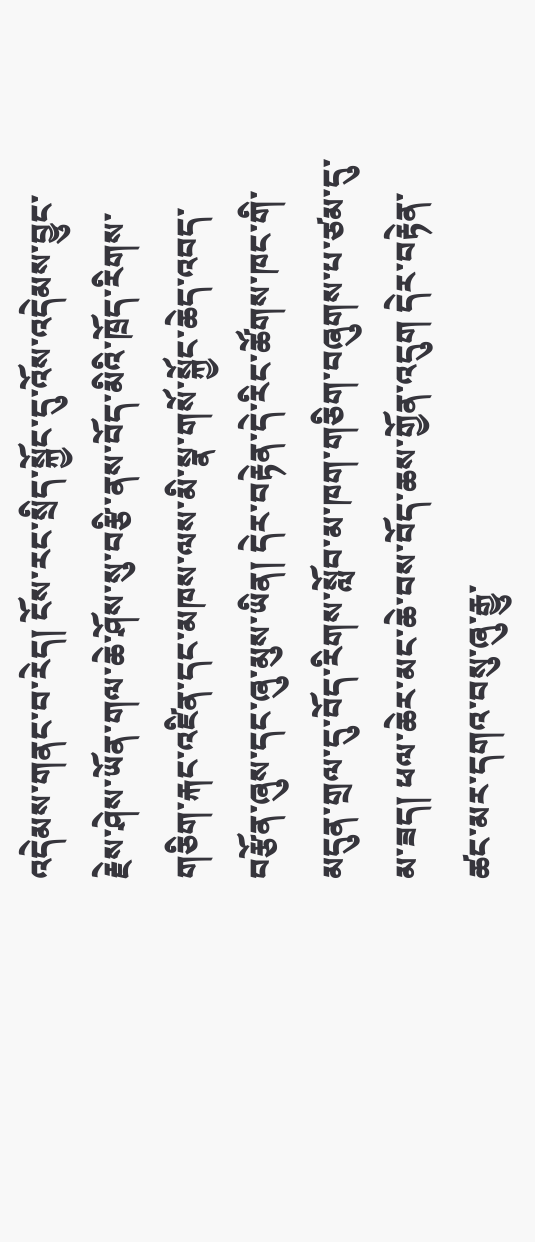འདེམས་གནང་བ་རེད། ངོས་རང་སྲིད་སྐྱོང་དུ་འོས་འདེམས་བྱུང་རྗེས་ཤེས་ཡོན་གལ་ཆེ་ཤོས་སུ་བརྩི་ནས་བོད་མིའི་ཁྲོད་རིགས་གཅིག་རྐང་འཛིན་དང་མཁས་ལས་མི་སྣ་གསོ་སྐྱོང་ཆེད་འབད་བརྩོན་ཞུས་དང་ཞུ་མུས་ཡིན། དེར་བརྟེན་དེ་རིང་ཚོགས་ཁང་གི་མདུན་གྲལ་དུ་བོད་རིགས་སློབ་མ་ཁག་གཅིག་བཞུགས་པ་ཙམ་དུ་མ་ཟད། ཕལ་ཆེར་མང་ཆེ་བས་བོད་ཆས་གྱོན་འདུག དེར་བརྟེན་ཚང་མར་དགའ་བསུ་ཞུ་རྒྱུ་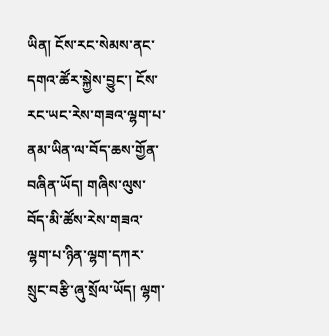ཡིན། ངོས་རང་སེམས་ནང་དགའ་ཚོར་སྐྱེས་བྱུང་། ངོས་རང་ཡང་རེས་གཟའ་ལྷག་པ་ནམ་ཡིན་ལ་བོད་ཆས་གྱོན་བཞིན་ཡོད། གཞིས་ལུས་བོད་མི་ཚོས་རེས་གཟའ་ལྷག་པ་ཉིན་ལྷག་དཀར་སྲུང་བརྩི་ཞུ་སྲོལ་ཡོད། ལྷག་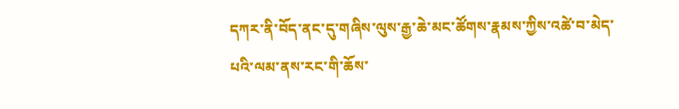དཀར་ནི་བོད་ནང་དུ་གཞིས་ལུས་རྒྱ་ཆེ་མང་ཚོགས་རྣམས་ཀྱིས་འཚེ་བ་མེད་པའི་ལམ་ནས་རང་གི་ཆོས་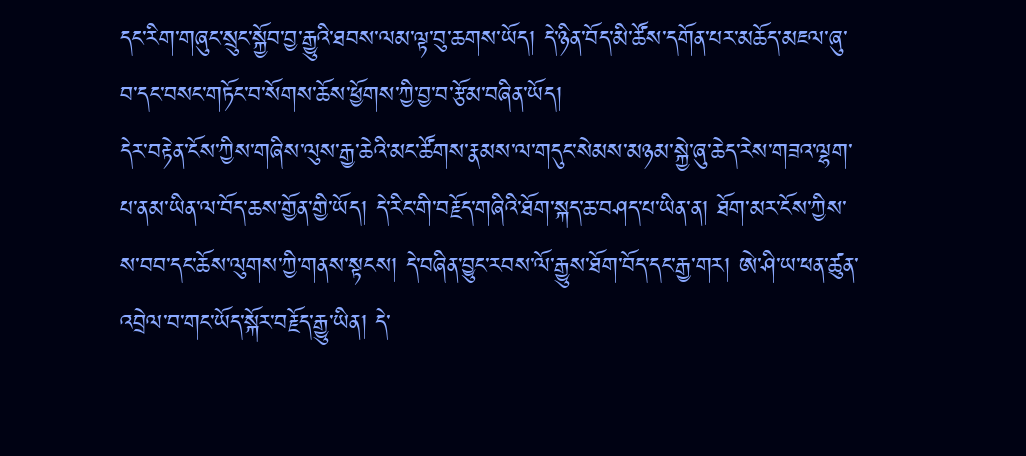དང་རིག་གཞུང་སྲུང་སྐྱོབ་བྱ་རྒྱུའི་ཐབས་ལམ་ལྟ་བུ་ཆགས་ཡོད། དེ་ཉིན་བོད་མི་ཚོས་དགོན་པར་མཆོད་མཇལ་ཞུ་བ་དང་བསང་གཏོང་བ་སོགས་ཆོས་ཕྱོགས་ཀྱི་བྱ་བ་རྩོམ་བཞིན་ཡོད།
དེར་བརྟེན་ངོས་ཀྱིས་གཞིས་ལུས་རྒྱ་ཆེའི་མང་ཚོགས་རྣམས་ལ་གདུང་སེམས་མཉམ་སྐྱེ་ཞུ་ཆེད་རེས་གཟའ་ལྷག་པ་ནམ་ཡིན་ལ་བོད་ཆས་གྱོན་གྱི་ཡོད། དེ་རིང་གི་བརྗོད་གཞིའི་ཐོག་སྐད་ཆ་བཤད་པ་ཡིན་ན། ཐོག་མར་ངོས་ཀྱིས་ས་བབ་དང་ཆོས་ལུགས་ཀྱི་གནས་སྟངས། དེ་བཞིན་བྱུང་རབས་ལོ་རྒྱུས་ཐོག་བོད་དང་རྒྱ་གར། ཨེ་ཤི་ཡ་ཕན་ཚུན་འབྲེལ་བ་གང་ཡོད་སྐོར་བརྗོད་རྒྱུ་ཡིན། དེ་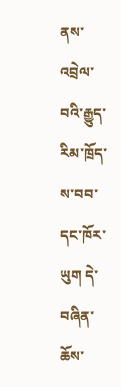ནས་འབྲེལ་བའི་རྒྱུད་རིམ་ཁྲོད་ས་བབ་དང་ཁོར་ཡུག དེ་བཞིན་ཆོས་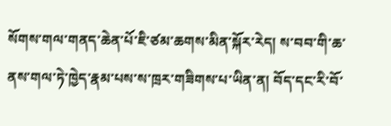སོགས་གལ་གནད་ཆེན་པོ་ཇི་ཙམ་ཆགས་མིན་སྐོར་རེད། ས་བབ་གི་ཆ་ནས་གལ་ཏེ་ཁྱེད་རྣམ་པས་ས་ཁྲར་གཟིགས་པ་ཡིན་ན། བོད་དང་རི་བོ་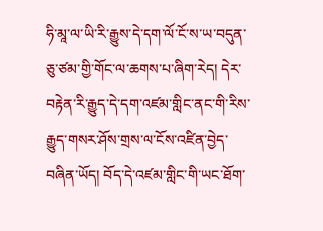ཧི་མཱ་ལ་ཡི་རི་རྒྱུས་དེ་དག་ལོ་ངོ་ས་ཡ་བདུན་ཅུ་ཙམ་གྱི་གོང་ལ་ཆགས་པ་ཞིག་རེད། དེར་བརྟེན་རི་རྒྱུད་དེ་དག་འཛམ་གླིང་ནང་གི་རིས་རྒྱུད་གསར་ཤོས་གྲས་ལ་ངོས་འཛིན་བྱེད་བཞིན་ཡོད། བོད་དེ་འཛམ་གླིང་གི་ཡང་ཐོག་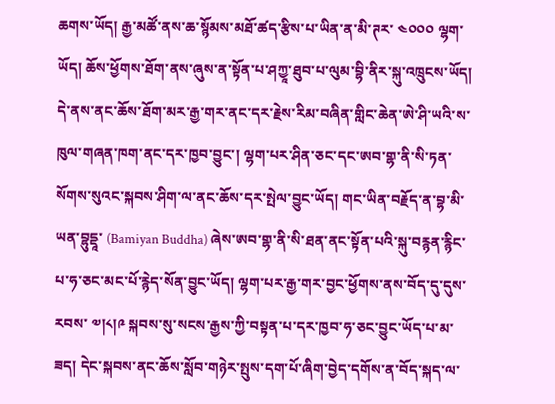ཆགས་ཡོད། རྒྱ་མཚོ་ནས་ཆ་སྙོམས་མཐོ་ཚད་རྩིས་པ་ཡིན་ན་མི་ཊར་ ༤༠༠༠ ལྷག་ཡོད། ཆོས་ཕྱོགས་ཐོག་ནས་ཞུས་ན་སྟོན་པ་ཤཀྱཱ་ཐུབ་པ་ལུམ་བྷི་ནིར་སྐུ་འཁྲུངས་ཡོད། དེ་ནས་ནང་ཆོས་ཐོག་མར་རྒྱ་གར་ནང་དར་རྗེས་རིམ་བཞིན་གླིང་ཆེན་ཨེ་ཤི་ཡའི་ས་ཁུལ་གཞན་ཁག་ནང་དར་ཁྱབ་བྱུང་། ལྷག་པར་ཤིན་ཅང་དང་ཨབ་གྷ་ནི་སི་ཏན་སོགས་སུའང་སྐབས་ཤིག་ལ་ནང་ཆོས་དར་སྤེལ་བྱུང་ཡོད། གང་ཡིན་བརྗོད་ན་བྷ་མི་ཡན་བྷུདྡཱ་ (Bamiyan Buddha) ཞེས་ཨབ་གྷ་ནི་སི་ཐན་ནང་སྟོན་པའི་སྐུ་བརྙན་རྙིང་པ་ཧ་ཅང་མང་པོ་རྙེད་སོན་བྱུང་ཡོད། ལྷག་པར་རྒྱ་གར་བྱང་ཕྱོགས་ནས་བོད་དུ་དུས་རབས་ ༧།༨།༩ སྐབས་སུ་སངས་རྒྱས་ཀྱི་བསྟན་པ་དར་ཁྱབ་ཧ་ཅང་བྱུང་ཡོད་པ་མ་ཟད། དེང་སྐབས་ནང་ཆོས་སློབ་གཉེར་སྤུས་དག་པོ་ཞིག་བྱེད་དགོས་ན་བོད་སྐད་ལ་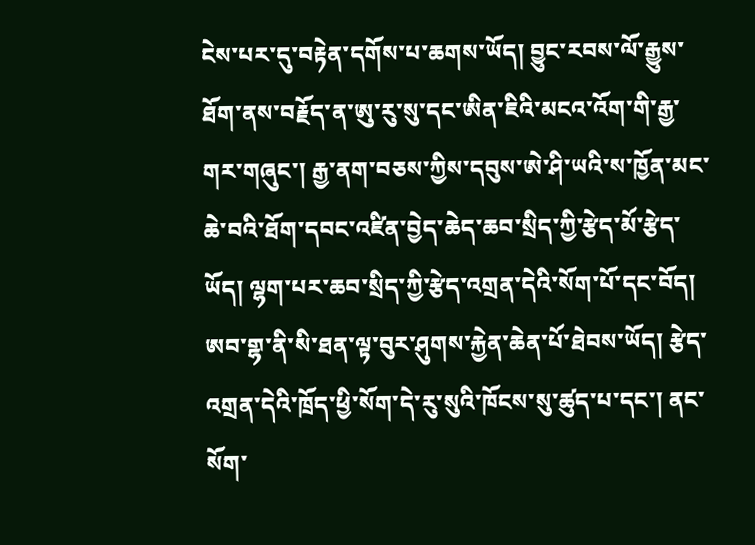ངེས་པར་དུ་བརྟེན་དགོས་པ་ཆགས་ཡོད། བྱུང་རབས་ལོ་རྒྱུས་ཐོག་ནས་བརྗོད་ན་ཨུ་རུ་སུ་དང་ཨིན་ཇིའི་མངའ་འོག་གི་རྒྱ་གར་གཞུང་། རྒྱ་ནག་བཅས་ཀྱིས་དབུས་ཨེ་ཤི་ཡའི་ས་ཁྱོན་མང་ཆེ་བའི་ཐོག་དབང་འཛིན་བྱེད་ཆེད་ཆབ་སྲིད་ཀྱི་རྩེད་མོ་རྩེད་ཡོད། ལྷག་པར་ཆབ་སྲིད་ཀྱི་རྩེད་འགྲན་དེའི་སོག་པོ་དང་བོད། ཨབ་གྷ་ནི་སི་ཐན་ལྟ་བུར་ཤུགས་རྐྱེན་ཆེན་པོ་ཐེབས་ཡོད། རྩེད་འགྲན་དེའི་ཁྲོད་ཕྱི་སོག་དེ་རུ་སུའི་ཁོངས་སུ་ཚུད་པ་དང་། ནང་སོག་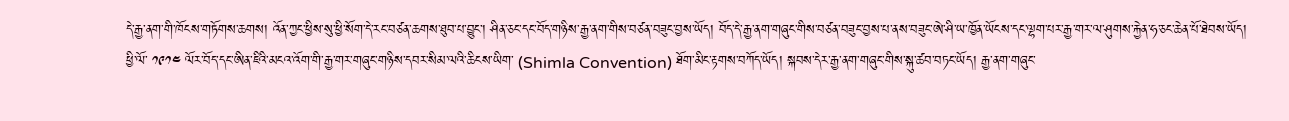དེ་རྒྱ་ནག་གི་ཁོངས་གཏོགས་ཆགས། འོན་ཀྱང་ཕྱིས་སུ་ཕྱི་སོག་དེ་རང་བཙན་ཆགས་ཐུབ་པ་བྱུང་། ཤིན་ཅང་དང་བོད་གཉིས་རྒྱ་ནག་གིས་བཙན་བཟུང་བྱས་ཡོད། བོད་དེ་རྒྱ་ནག་གཞུང་གིས་བཙན་བཟུང་བྱས་པ་ནས་བཟུང་ཨེ་ཤི་ཡ་ཁྱོན་ཡོངས་དང་ལྷག་པར་རྒྱ་གར་ལ་ཤུགས་རྐྱེན་ཧ་ཅང་ཆེན་པོ་ཐེབས་ཡོད།
ཕྱི་ལོ་ ༡༩༡༤ ལོར་བོད་དང་ཨིན་ཇིའི་མངའ་འོག་གི་རྒྱ་གར་གཞུང་གཉིས་དབར་སིམ་ལའི་ཆིངས་ཡིག་ (Shimla Convention) ཐོག་མིང་རྟགས་བཀོད་ཡོད། སྐབས་དེར་རྒྱ་ནག་གཞུང་གིས་སྐུ་ཚབ་བཏང་ཡོད། རྒྱ་ནག་གཞུང་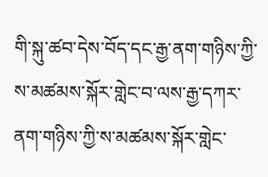གི་སྐུ་ཚབ་དེས་བོད་དང་རྒྱ་ནག་གཉིས་ཀྱི་ས་མཚམས་སྐོར་གླེང་བ་ལས་རྒྱ་དཀར་ནག་གཉིས་ཀྱི་ས་མཚམས་སྐོར་གླེང་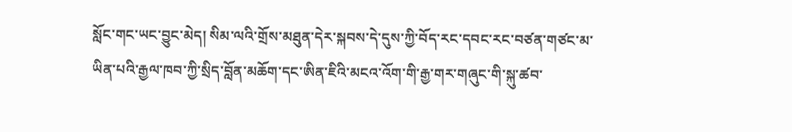སློང་གང་ཡང་བྱུང་མེད། སིམ་ལའི་གྲོས་མཐུན་དེར་སྐབས་དེ་དུས་ཀྱི་བོད་རང་དབང་རང་བཙན་གཙང་མ་ཡིན་པའི་རྒྱལ་ཁབ་ཀྱི་སྲིད་བློན་མཆོག་དང་ཨིན་ཇིའི་མངའ་འོག་གི་རྒྱ་གར་གཞུང་གི་སྐུ་ཚབ་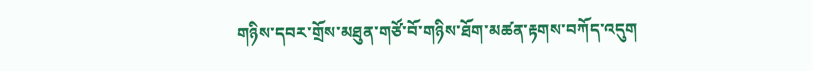གཉིས་དབར་གྲོས་མཐུན་གཙོ་བོ་གཉིས་ཐོག་མཚན་རྟགས་བཀོད་འདུག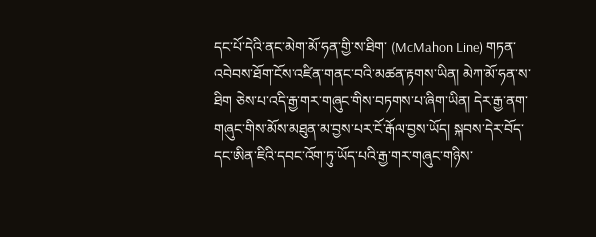དང་པོ་དེའི་ནང་མེག་མོ་ཧན་གྱི་ས་ཐིག་ (McMahon Line) གཏན་འབེབས་ཐོག་ངོས་འཛིན་གནང་བའི་མཚན་རྟགས་ཡིན། མེཀ་མོ་ཧན་ས་ཐིག ཅེས་པ་འདི་རྒྱ་གར་གཞུང་གིས་བཏགས་པ་ཞིག་ཡིན། དེར་རྒྱ་ནག་གཞུང་གིས་མོས་མཐུན་མ་བྱས་པར་ངོ་རྒོལ་བྱས་ཡོད། སྐབས་དེར་བོད་དང་ཨིན་ཇིའི་དབང་འོག་ཏུ་ཡོད་པའི་རྒྱ་གར་གཞུང་གཉིས་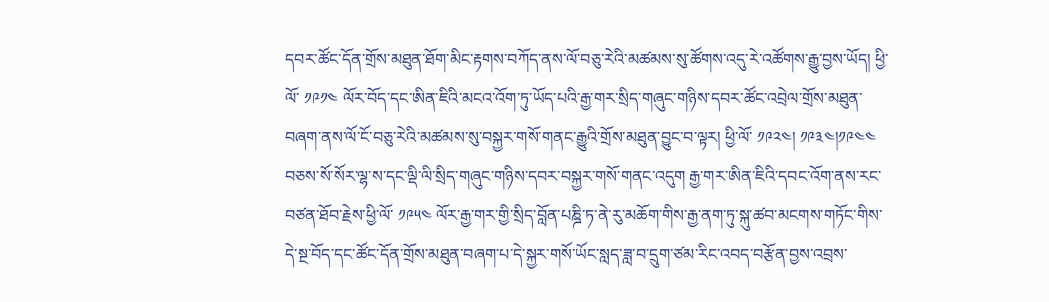དབར་ཚོང་དོན་གྲོས་མཐུན་ཐོག་མིང་རྟགས་བཀོད་ནས་ལོ་བཅུ་རེའི་མཚམས་སུ་ཚོགས་འདུ་རེ་འཚོགས་རྒྱུ་བྱས་ཡོད། ཕྱི་ལོ་ ༡༩༡༤ ལོར་བོད་དང་ཨིན་ཇིའི་མངའ་འོག་ཏུ་ཡོད་པའི་རྒྱ་གར་སྲིད་གཞུང་གཉིས་དབར་ཚོང་འབྲེལ་གྲོས་མཐུན་བཞག་ནས་ལོ་ངོ་བཅུ་རེའི་མཚམས་སུ་བསྐྱར་གསོ་གནང་རྒྱུའི་གྲོས་མཐུན་བྱུང་བ་ལྟར། ཕྱི་ལོ་ ༡༩༢༤། ༡༩༣༤།༡༩༤༤ བཅས་སོ་སོར་ལྷ་ས་དང་ལྡི་ལི་སྲིད་གཞུང་གཉིས་དབར་བསྐྱར་གསོ་གནང་འདུག རྒྱ་གར་ཨིན་ཇིའི་དབང་འོག་ནས་རང་བཙན་ཐོབ་རྗེས་ཕྱི་ལོ་ ༡༩༥༤ ལོར་རྒྱ་གར་གྱི་སྲིད་བློན་པཎྜི་ཏ་ནེ་རུ་མཆོག་གིས་རྒྱ་ནག་ཏུ་སྐུ་ཚབ་མངགས་གཏོང་གིས་དེ་སྔ་བོད་དང་ཚོང་དོན་གྲོས་མཐུན་བཞག་པ་དེ་སྐྱར་གསོ་ཡོང་སླད་ཟླ་བ་དྲུག་ཙམ་རིང་འབད་བརྩོན་བྱས་འབྲས་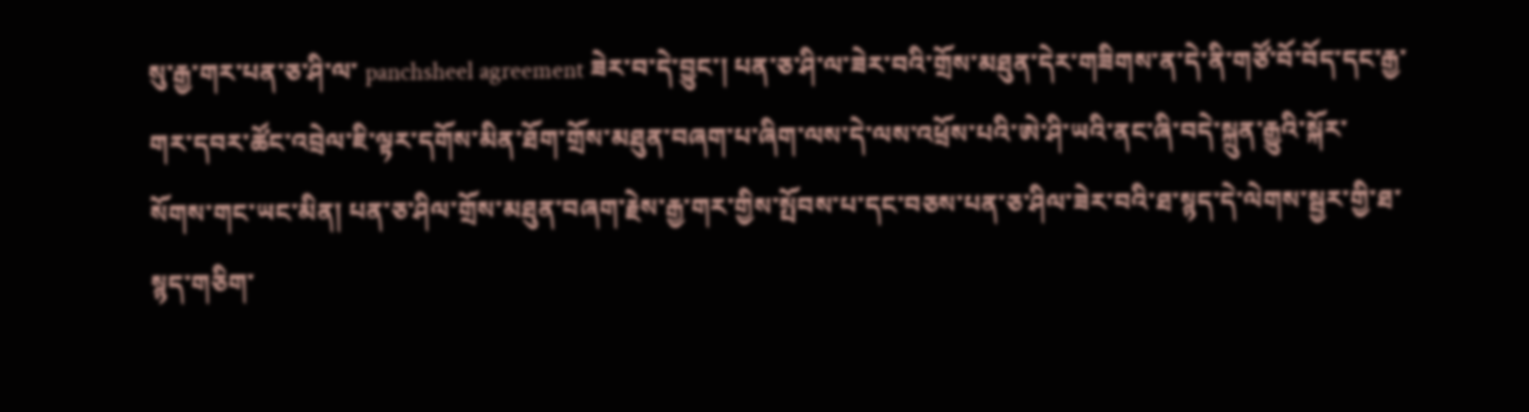སུ་རྒྱ་གར་པན་ཅ་ཤི་ལ་ panchsheel agreement ཟེར་བ་དེ་བྱུང་། པན་ཅ་ཤི་ལ་ཟེར་བའི་གྲོས་མཐུན་དེར་གཟིགས་ན་དེ་ནི་གཙོ་བོ་བོད་དང་རྒྱ་གར་དབར་ཚོང་འབྲེལ་ཇི་ལྟར་དགོས་མིན་ཐོག་གྲོས་མཐུན་བཞག་པ་ཞིག་ལས་དེ་ལས་འཕྲོས་པའི་ཨེ་ཤི་ཡའི་ནང་ཞི་བདེ་སྐྲུན་རྒྱུའི་སྐོར་སོགས་གང་ཡང་མིན། པན་ཅ་ཤིལ་གྲོས་མཐུན་བཞག་རྗེས་རྒྱ་གར་གྱིས་སྤོབས་པ་དང་བཅས་པན་ཅ་ཤིལ་ཟེར་བའི་ཐ་སྙད་དེ་ལེགས་སྦྱར་གྱི་ཐ་སྙད་གཅིག་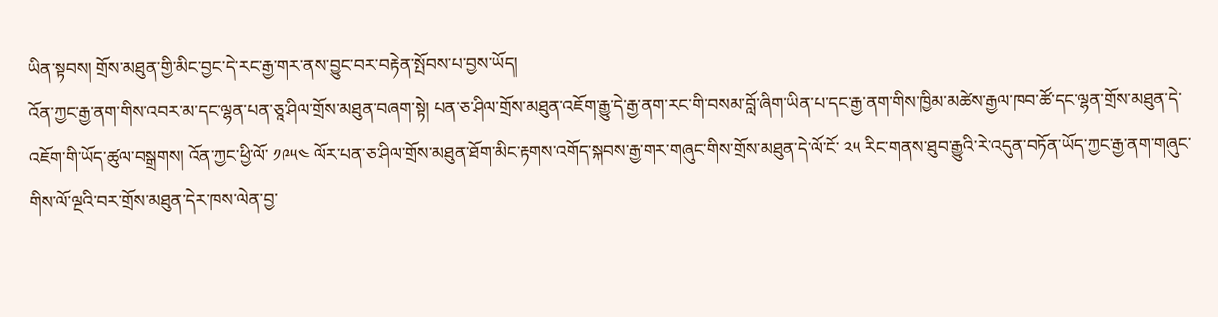ཡིན་སྟབས། གྲོས་མཐུན་གྱི་མིང་བྱང་དེ་རང་རྒྱ་གར་ནས་བྱུང་བར་བརྟེན་སྤོབས་པ་བྱས་ཡོད།
འོན་ཀྱང་རྒྱ་ནག་གིས་འབར་མ་དང་ལྷན་པན་ཅཱ་ཤིལ་གྲོས་མཐུན་བཞག་སྟེ། པན་ཅ་ཤིལ་གྲོས་མཐུན་འཇོག་རྒྱུ་དེ་རྒྱ་ནག་རང་གི་བསམ་བློ་ཞིག་ཡིན་པ་དང་རྒྱ་ནག་གིས་ཁྱིམ་མཚེས་རྒྱལ་ཁབ་ཚོ་དང་ལྷན་གྲོས་མཐུན་དེ་འཇོག་གི་ཡོད་ཚུལ་བསྒྲགས། འོན་ཀྱང་ཕྱི་ལོ་ ༡༩༥༤ ལོར་པན་ཅ་ཤིལ་གྲོས་མཐུན་ཐོག་མིང་རྟགས་འགོད་སྐབས་རྒྱ་གར་གཞུང་གིས་གྲོས་མཐུན་དེ་ལོ་ངོ་ ༢༥ རིང་གནས་ཐུབ་རྒྱུའི་རེ་འདུན་བཏོན་ཡོད་ཀྱང་རྒྱ་ནག་གཞུང་གིས་ལོ་ལྔའི་བར་གྲོས་མཐུན་དེར་ཁས་ལེན་བྱ་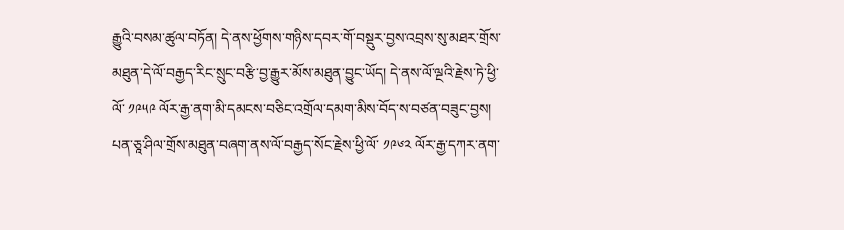རྒྱུའི་བསམ་ཚུལ་བཏོན། དེ་ནས་ཕྱོགས་གཉིས་དབར་གོ་བསྡུར་བྱས་འབྲས་སུ་མཐར་གྲོས་མཐུན་དེ་ལོ་བརྒྱད་རིང་སྲུང་བརྩི་བྱ་རྒྱུར་མོས་མཐུན་བྱུང་ཡོད། དེ་ནས་ལོ་ལྔའི་རྗེས་ཏེ་ཕྱི་ལོ་ ༡༩༥༩ ལོར་རྒྱ་ནག་མི་དམངས་བཅིང་འགྲོལ་དམག་མིས་བོད་ས་བཙན་བཟུང་བྱས། པན་ཅཱ་ཤིལ་གྲོས་མཐུན་བཞག་ནས་ལོ་བརྒྱད་སོང་རྗེས་ཕྱི་ལོ་ ༡༩༦༢ ལོར་རྒྱ་དཀར་ནག་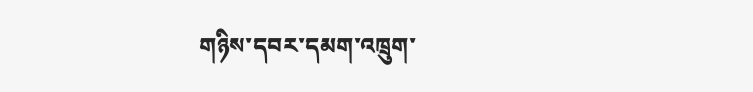གཉིས་དབར་དམག་འཁྲུག་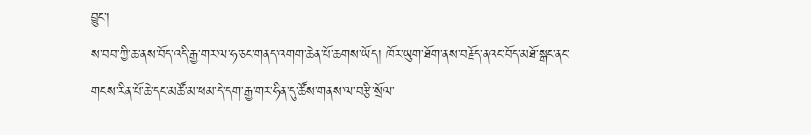བྱུང་།
ས་བབ་ཀྱི་ཆ་ནས་བོད་འདི་རྒྱ་གར་ལ་ཧ་ཅང་གནད་འགག་ཆེན་པོ་ཆགས་ཡོད། ཁོར་ཡུག་ཐོག་ནས་བརྗོད་ནའང་བོད་མཐོ་སྒང་ནང་གངས་རིན་པོ་ཆེ་དང་མཚོ་མ་ཕམ་དེ་དག་རྒྱ་གར་ཧིན་དུ་ཚོས་གནས་ལ་བརྩི་སྲོལ་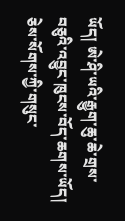ཡོད། ཨེ་ཤི་ཡའི་རྒྱུག་ཆུ་ཆེ་གྲས་བཅུའི་འབྱུང་ཁུངས་བོད་ཆགས་ཡོད། ཅེས་སོགས་ཀྱི་གསུང་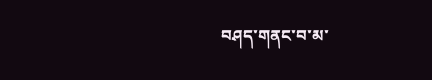བཤད་གནང་བ་མ་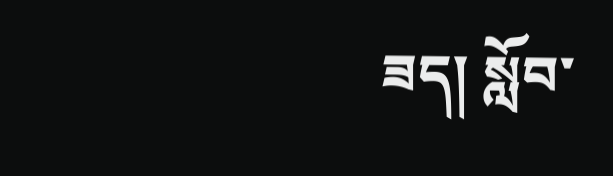ཟད། སློབ་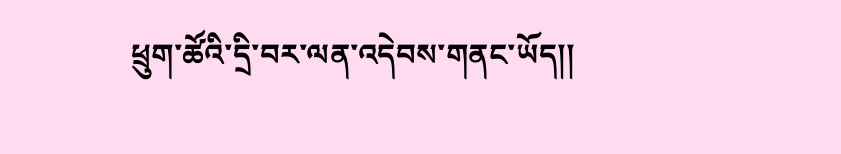ཕྲུག་ཚོའི་དྲི་བར་ལན་འདེབས་གནང་ཡོད།།